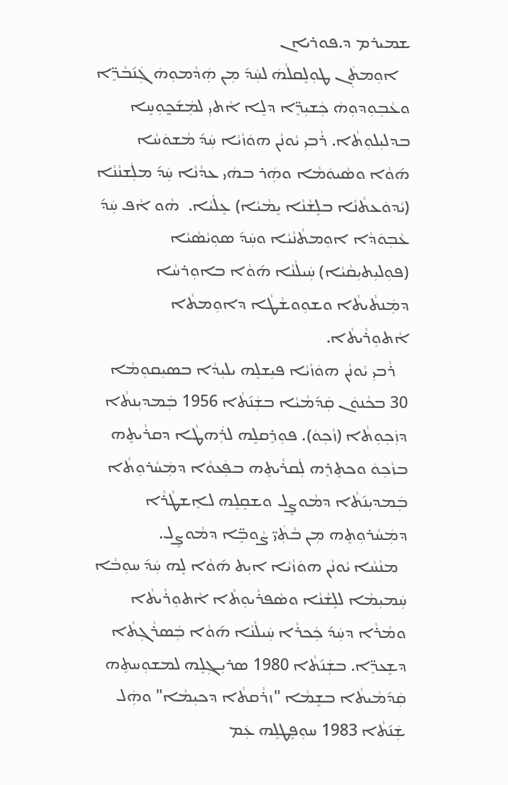ܫܡܝܪܡ ܕ.ܦܘܪܝܐܢ
   ܐܘܼܡܬܲܢ ܛܘܼܠܸܩܠܵܗܿ ܠܚܲܕ݇ ܡܼܢ ܗܲܕܵܡܘܼܗܿ ܓܲܢ݇ܒܵܖܸ̈ܐ ܘܥܵܒܼܘܼܕܘܼܗܿ ܟܲܫܝܼܖܸ̈ܐ ܕܠܸܐ ܐܵܬܝܼ ܠܡܲܫ݇ܟ̰ܘܼܚܸܐ ܒܕܠܝܼܠܘܼܬܵܐ. ܪܵܒܝܼ ܝܵܘܢܵܢ ܗܘܿܙܵܝܵܐ ܚܲܕ݇ ܡܵܫܘܿܚܵܐ ܗ݇ܘܵܐ ܘܣܵܝܘܿܡܵܐ ܘܗܲܪ ܒܗܿܝ ܥܕܵܢܵܐ ܚܲܕ݇ ܡܠܲܫܢܵܢܵܐ (ܝܵܕܘܿܥܬܵܢܵܐ ܒܠܸܫܵܢܵܐ ܝܸܡܵܝܵܐ) ܥܸܠܵܝܵܐ.  ܗܵܘ ܐܵܦ ܚܲܕ݇ ܥܵܒܼܘܿܕܵܐ ܐܘܼܡܬܵܢܵܝܵܐ ܘܚܲܕ݇ ܣܘܼܝܵܣܵܝܵܐ (ܦܘܼܠܝܼܬܝܼܩܵܝܵܐ) ܚܲܝܠܵܢܵܐ ܗ݇ܘܵܐ ܒܐܘܼܪܚܵܐ ܕܡܲܢܬܵܝܬܵܐ ܘܫܘܼܘܫܵܛܵܐ ܕܐܘܼܡܬܵܐ ܐܵܬܘܼܪܵܝܬܵܐ.
   ܪܵܒܝܼ ܝܵܘܢܵܢ ܗܘܿܙܵܝܵܐ ܦܝܼܫܠܸܗ ܝܠܝܼܕܵܐ ܒܣܝܼܩܘܼܡܵܐ 30 ܒܟܵܢܘܿܢ ܩܲܕ݇ܡܵܝܵܐ ܒܫܲܢ݇ܬܵܐ 1956 ܒܲܡܕܝܼܢܬܵܐ ܕܙܲܟܼܘܼܬܵܐ (ܙܵܟܼܘܿ). ܦܘܼܪܸܩܠܸܗ ܠܪܲܗܛܵܐ ܕܩܪܵܝܬܸܗ ܒܙܵܟܼܘܿ ܘܟܬܸܪܸܗ ܠܲܩܪܵܝܬܸܗ ܒܦܲܥܘܵܐ ܕܡܲܚܵܪܘܼܬܵܐ ܒܲܡܕܝܼܢ݇ܬܵܐ ܕܡܵܘܨܸܠ ܘܫܩܸܠܸܗ ܠܐܸܫܛܵܪܵܐ ܕܡܲܚܵܪܘܼܬܸܗ ܡܼܢ ܒܵܬܲܝ̈ ܨܵܘܒܸ̈ܐ ܕܡܵܘܨܸܠ.
  ܡܢܵܚܵܐ ܝܵܘܢܵܢ ܗܘܿܙܵܝܵܐ ܐܝܼܬ ܗ݇ܘܵܐ ܠܸܗ ܚܲܕ݇ ܚܘܼܒܵܐ ܚܲܡܝܼܡܵܐ ܠܠܸܫܵܢܵܐ ܘܣܵܦܪܵܝܘܼܬܵܐ ܐܵܬܘܼܪܵܝܬܵܐ ܘܡܵܪܵܐ ܕܚܲܕ݇ ܟܲܟܪܵܐ ܚܲܝܠܵܢܵܐ ܗ݇ܘܵܐ ܒܲܣܪܵܓܼܬܵܐ ܕܫܸܥܖܸ̈ܐ. ܒܫܲܢ݇ܬܵܐ 1980 ܣܪܝܼܓܼܠܸܗ ܠܡܫܘܼܚܬܸܗ ܩܲܕ݇ܡܵܝܬܵܐ ܒܫܸܡܵܐ "ܙܪܵܩܬܵܐ ܕܟܝܼܡܵܐ" ܘܗܲܠ ܫܲܢ݇ܬܵܐ 1983 ܚܘܼܦܸܛܠܸܗ ܥܲܡ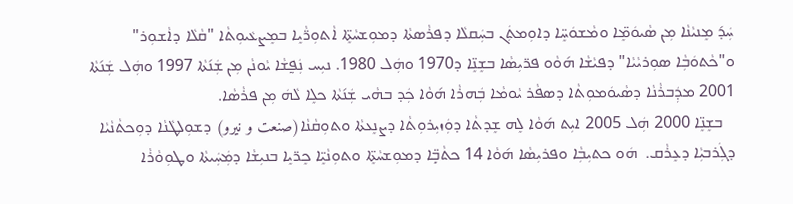ܚܲܕ݇ ܡܸܢܝܵܢܵܐ ܡܼܢ ܣܵܝܘܿܡܸ̈ܐ ܘܡܵܫܘܿܚܸ̈ܐ ܕܐܘܼܡܬܲܢ ܒܚܲܩܠܵܐ ܕܦܪܵܣܬܵܐ ܕܡܘܼܫܚܵܬܸ̈ܐ ܐܵܬܘܼܖ̈ܵܝܸܐ ܒܡܸܨܥܵܝܘܼܬܵܐ "ܩܵܠܵܐ ܕܐܵܫܘܼܪ" ܘ"ܟܵܬܘܿܒܼܵܐ ܣܘܼܪܝܵܝܵܐ" ܕܦܝܵܫܵܐ ܗ݇ܘܵܘ ܦܖ̈ܝܼܣܵܐ ܒܫܸܢܸ̈ܐ ܕ1970 ܘܗܲܠ 1980. ܢܝܼܚ ܢܲܦ̰ܫܵܐ ܝܵܘܢܵܢ ܡܼܢ ܫܲܢ݇ܬܵܐ 1997 ܘܗܲܠ ܫܲܢ݇ܬܵܐ 2001 ܡܕܲܒܪܵܢܵܐ ܕܣܵܝܘܿܡܘܼܬܵܐ ܕܣܦܵܪ ܝܵܘܡܵܐ ܒܲܗܪܵܐ ܗ݇ܘܵܐ ܟܲܕ ܒܗܵܝ ܫܲܢ݇ܬܵܐ ܟܠܸܐ ܠܵܗܿ ܡܼܢ ܦܪܵܣܵܐ.
   ܒܫܸܢܸ̈ܐ 2000 ܗܲܠ 2005 ܐܝܼܬ ܗ݇ܘܵܐ ܠܸܗ ܫܸܕܬܵܐ ܕܘܲܙܝܼܪܘܼܬܵܐ ܕܨܢܸܥܬܵܐ ܘܬܘܼܩܵܢܵܐ(صنعت و نیرو) ܕܫܘܼܠܛܵܢܵܐ ܕܘܼܟܬܵܢܵܝܵܐ ܕܓܲܪܒܝܼܵܐ ܕܥܸܪܵܩ.  ܗܿܘ ܟܬܝܼܒܼܵܐ ܘܦܪܝܼܣܵܐ ܗ݇ܘܵܐ 14 ܟܬܵܒܼܸ̈ܐ ܕܡܘܼܫܚܵܬܸ̈ܐ ܘܬܘܼܢܵܝܸ̈ܐ ܟܸܖ̈ܝܸܐ ܒܢܝܼܫܵܐ ܕܡܲܚܲܝܬܵܐ ܘܛܘܼܘܵܪܵܐ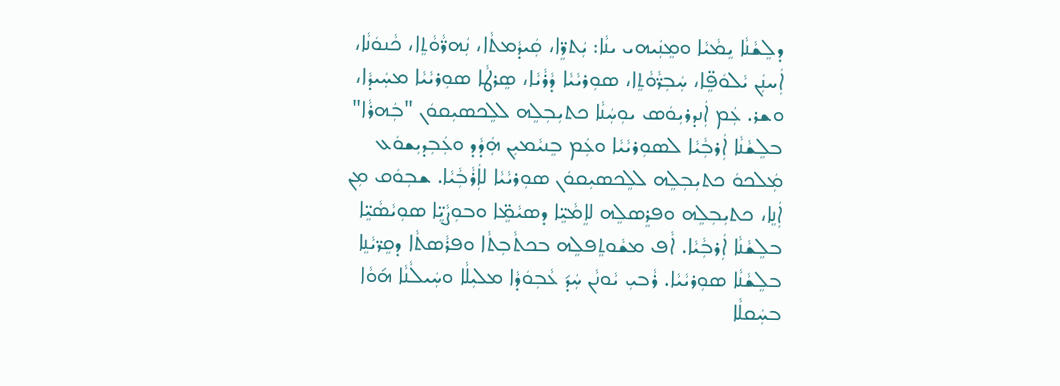ܕܠܸܫܵܢܵܐ ܝܸܡܵܝܵܐ ܘܡܸܢܲܝܗܝ ܝܢܵܐ: ܝܲܬܖܸ̈ܐ، ܩܲܝܕܵܡܬܵܐ، ܢܲܗܖ̈ܵܘܵܬܸܐ، ܟܵܢܘܿܢܵܐ، ܐܲܚܢܲܢ ܝܵܠܘܿܦܸ̈ܐ، ܚܲܒܼܖ̈ܵܘܵܬܸܐ، ܣܘܼܪܝܵܝܵܐ ܕܵܪܵܝܵܐ، ܣܸܪܛܵܐ ܣܘܼܪܝܵܝܵܐ ܡܚܲܝܕܵܐ، ܘܫܪ. ܥܲܡ ܐܲܢܕܪܝܼܘܿܣ ܝܘܼܚܲܢܵܐ ܟܬܝܼܒܼܠܸܗ ܠܠܸܟܣܝܼܩܘܿܢ "ܒܲܗܪܵܐ" ܒܠܸܫܵܢܵܐ ܐܲܪܒܼܵܝܵܐ ܠܣܘܼܪܝܵܝܵܐ ܘܥܲܡ ܒܸܢܝܵܡܝܼܢ ܗܲܕܵܕ ܘܥܲܒܼܕܝܼܫܘܿܥ ܡܲܠܟܘܿ ܟܬܝܼܒܼܠܸܗ ܠܠܸܟܣܝܼܩܘܿܢ ܣܘܼܪܝܵܝܵܐ ܠܐܲܪܵܒܼܵܝܵܐ. ܫܒܼܘܿܩ ܡܼܢ ܐܲܢܸܐ، ܟܬܝܼܒܼܠܸܗ ܘܦܪܸܣܠܸܗ ܠܐܸܡܵܝܸ̈ܐ ܕܣܝܵܡܸ̈ܐ ܘܒܘܼܨܵܝܸ̈ܐ ܣܘܼܝܵܣܵܝܸ̈ܐ ܒܠܸܫܵܢܵܐ ܐܲܪܒܼܵܝܵܐ. ܐܵܦ ܡܫܵܘܬܸܦܠܸܗ ܒܟܬܵܒܼܬܵܐ ܘܦܪܵܣܬܵܐ ܕܩܸܖ̈ܝܵܢܸܐ ܒܠܸܫܵܢܵܐ ܣܘܼܪܝܵܝܵܐ. ܪܵܒܝܼ ܝܵܘܢܵܢ ܚܲܕ݇ ܥܵܒܼܘܿܕܵܐ ܡܠܝܼܠܵܐ ܘܚܲܝܠܵܢܵܐ ܗ݇ܘܵܐ ܒܚܲܩܠܵܐ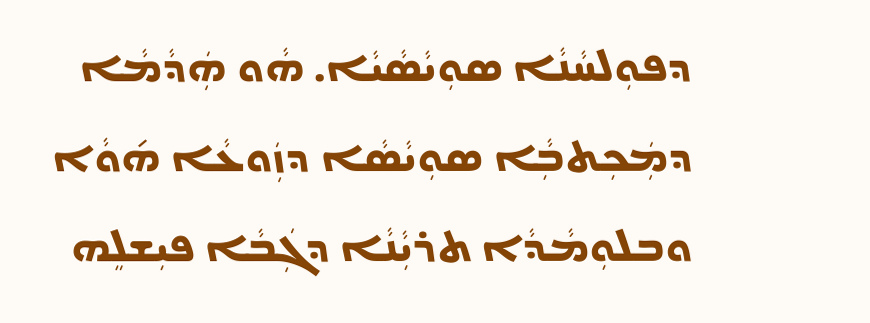ܕܦܘܼܠܚܵܢܵܐ ܣܘܼܝܵܣܵܝܵܐ. ܗܵܘ ܗܲܕܵܡܵܐ ܕܡܲܟܼܬܒܼܵܐ ܣܘܼܝܵܣܵܐ ܕܙܲܘܥܵܐ ܗ݇ܘܵܐ ܘܒܠܘܼܡܵܕܵܐ ܬܪܝܼܵܢܵܐ ܕܓܲܒܵܐ ܦܝܼܫܠܸܗ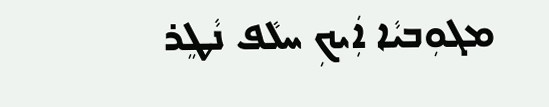ܡܓܘܼܒܝܵܐ ܐܲܝܟܼ ܚܠܵܦ ܢܵܛܸܪ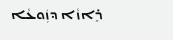ܪܸܐܙܵܐ ܕܙܲܘܥܵܐ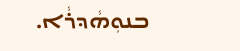ܒܢܘܼܗܵܕܪܵܐ.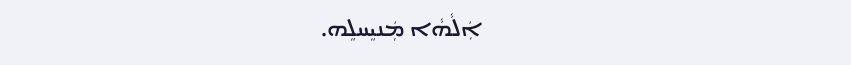ܐܲܠܵܗܵܐ ܡܲܢܝܸܚܠܸܗ.